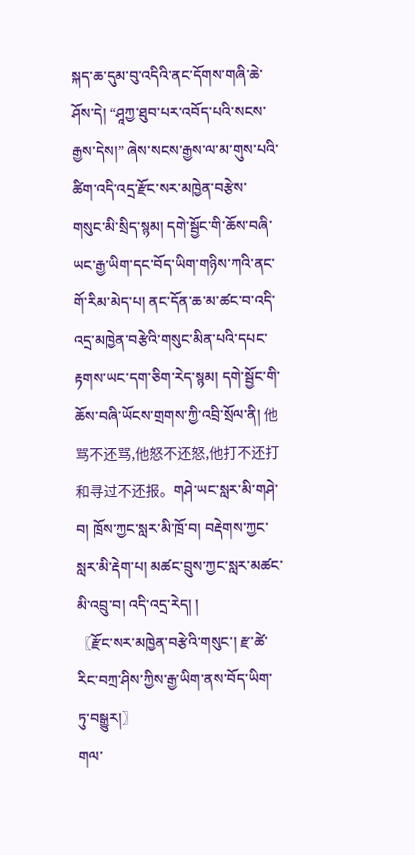སྐད་ཆ་དུམ་བུ་འདིའི་ནང་དོགས་གཞི་ཆེ་ཤོས་དེ། “ཤཱཀྱ་ཐུབ་པར་འབོད་པའི་སངས་རྒྱས་དེས།” ཞེས་སངས་རྒྱས་ལ་མ་གུས་པའི་ཚིག་འདི་འདྲ་རྫོང་སར་མཁྱེན་བརྩེས་གསུང་མི་སྲིད་སྙམ། དགེ་སྦྱོང་གི་ཆོས་བཞི་ཡང་རྒྱ་ཡིག་དང་བོད་ཡིག་གཉིས་ཀའི་ནང་གོ་རིམ་མེད་པ། ནང་དོན་ཆ་མ་ཚང་བ་འདི་འདྲ་མཁྱེན་བརྩེའི་གསུང་མིན་པའི་དཔང་རྟགས་ཡང་དག་ཅིག་རེད་སྙམ། དགེ་སྦྱོང་གི་ཆོས་བཞི་ཡོངས་གྲགས་ཀྱི་འབྲི་སྲོལ་ནི། 他骂不还骂,他怒不还怒,他打不还打和寻过不还报。གཤེ་ཡང་སླར་མི་གཤེ་བ། ཁྲོས་ཀྱང་སླར་མི་ཁྲོ་བ། བརྡེགས་ཀྱང་སླར་མི་རྡེག་པ། མཚང་བྲུས་ཀྱང་སླར་མཚང་མི་འབྲུ་བ། འདི་འདྲ་རེད། །
〖རྫོང་སར་མཁྱེན་བརྩེའི་གསུང་། རྫ་ཚེ་རིང་བཀྲ་ཤིས་ཀྱིས་རྒྱ་ཡིག་ནས་བོད་ཡིག་ཏུ་བསྒྱུར།〗
གལ་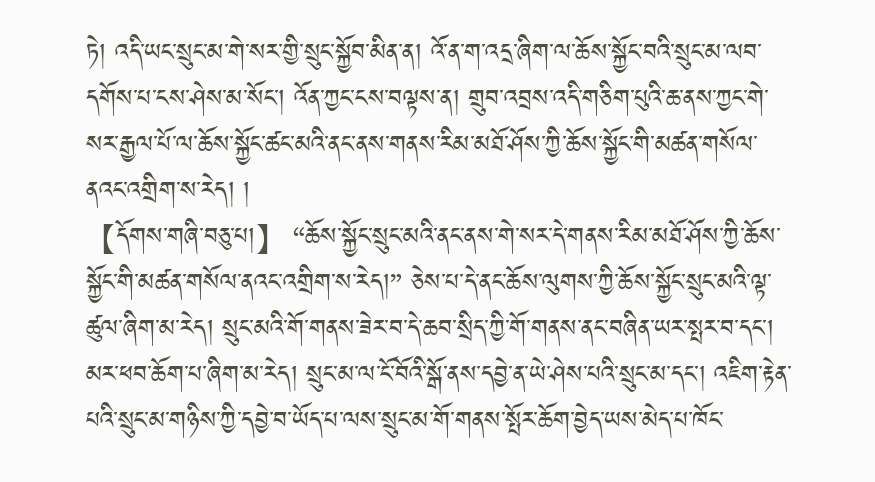ཏེ། འདི་ཡང་སྲུང་མ་གེ་སར་གྱི་སྲུང་སྐྱོབ་མིན་ན། འོ་ན་ག་འདྲ་ཞིག་ལ་ཆོས་སྐྱོང་བའི་སྲུང་མ་ལབ་དགོས་པ་ངས་ཤེས་མ་སོང་། འོན་ཀྱང་ངས་བལྟས་ན། གྲུབ་འབྲས་འདི་གཅིག་པུའི་ཆ་ནས་ཀྱང་གེ་སར་རྒྱལ་པོ་ལ་ཆོས་སྐྱོང་ཚང་མའི་ནང་ནས་གནས་རིམ་མཐོ་ཤོས་ཀྱི་ཆོས་སྐྱོང་གི་མཚན་གསོལ་ནའང་འགྲིག་ས་རེད། །
【དོགས་གཞི་བཅུ་པ།】 “ཆོས་སྐྱོང་སྲུང་མའི་ནང་ནས་གེ་སར་དེ་གནས་རིམ་མཐོ་ཤོས་ཀྱི་ཆོས་སྐྱོང་གི་མཚན་གསོལ་ནའང་འགྲིག་ས་རེད།” ཅེས་པ་དེ་ནང་ཆོས་ལུགས་ཀྱི་ཆོས་སྐྱོང་སྲུང་མའི་ལྟ་ཚུལ་ཞིག་མ་རེད། སྲུང་མའི་གོ་གནས་ཟེར་བ་དེ་ཆབ་སྲིད་ཀྱི་གོ་གནས་ནང་བཞིན་ཡར་སྤར་བ་དང་། མར་ཕབ་ཆོག་པ་ཞིག་མ་རེད། སྲུང་མ་ལ་ངོ་བོའི་སྒོ་ནས་དབྱེ་ན་ཡེ་ཤེས་པའི་སྲུང་མ་དང་། འཇིག་རྟེན་པའི་སྲུང་མ་གཉིས་ཀྱི་དབྱེ་བ་ཡོད་པ་ལས་སྲུང་མ་གོ་གནས་སྤོར་ཆོག་བྱེད་ཡས་མེད་པ་ཁོང་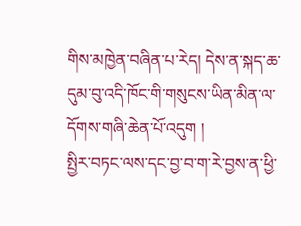གིས་མཁྱེན་བཞིན་པ་རེད། དེས་ན་སྐད་ཆ་དུམ་བུ་འདི་ཁོང་གི་གསུངས་ཡིན་མིན་ལ་དོགས་གཞི་ཆེན་པོ་འདུག །
སྤྱིར་བཏང་ལས་དང་བྱ་བ་ག་རེ་བྱས་ན་ཕྱི་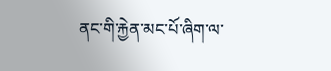ནང་གི་རྐྱེན་མང་པོ་ཞིག་ལ་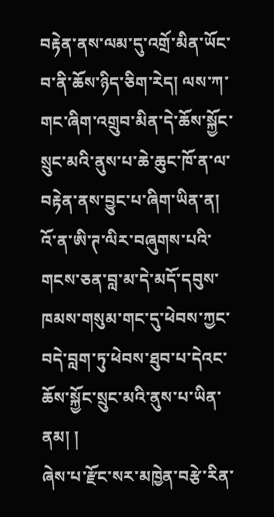བརྟེན་ནས་ལམ་དུ་འགྲོ་མིན་ཡོང་བ་ནི་ཆོས་ཉིད་ཅིག་རེད། ལས་ཀ་གང་ཞིག་འགྲུབ་མིན་དེ་ཆོས་སྐྱོང་སྲུང་མའི་ནུས་པ་ཆེ་ཆུང་ཁོ་ན་ལ་བརྟེན་ནས་བྱུང་པ་ཞིག་ཡིན་ན། འོ་ན་ཨི་ཊ་ལིར་བཞུགས་པའི་གངས་ཅན་བླ་མ་དེ་མདོ་དབུས་ཁམས་གསུམ་གང་དུ་ཕེབས་ཀྱང་བདེ་བླག་ཏུ་ཕེབས་ཐུབ་པ་དེའང་ཆོས་སྐྱོང་སྲུང་མའི་ནུས་པ་ཡིན་ནམ། །
ཞེས་པ་རྫོང་སར་མཁྱེན་བརྩེ་རིན་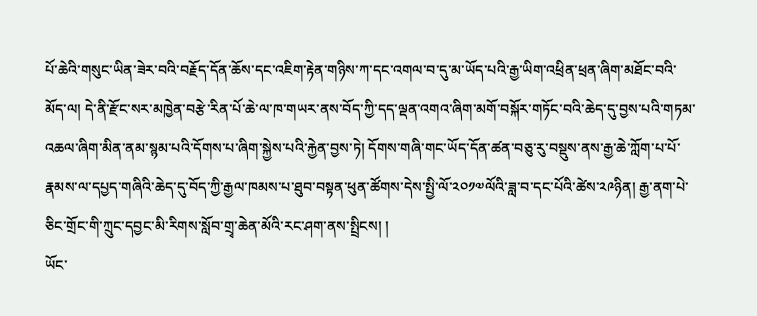པོ་ཆེའི་གསུང་ཡིན་ཟེར་བའི་བརྗོད་དོན་ཆོས་དང་འཇིག་རྟེན་གཉིས་ཀ་དང་འགལ་བ་དུ་མ་ཡོད་པའི་རྒྱ་ཡིག་འཕྲིན་ཕྲན་ཞིག་མཐོང་བའི་མོད་ལ། དེ་ནི་རྫོང་སར་མཁྱེན་བརྩེ་རིན་པོ་ཆེ་ལ་ཁ་གཡར་ནས་བོད་ཀྱི་དད་ལྡན་འགའ་ཞིག་མགོ་བསྐོར་གཏོང་བའི་ཆེད་དུ་བྱས་པའི་གཏམ་འཆལ་ཞིག་མིན་ནམ་སྙམ་པའི་དོགས་པ་ཞིག་སྐྱེས་པའི་རྐྱེན་བྱས་ཏེ། དོགས་གཞི་གང་ཡོད་དོན་ཚན་བཅུ་རུ་བསྡུས་ནས་རྒྱ་ཆེ་ཀློག་པ་པོ་རྣམས་ལ་དཔྱད་གཞིའི་ཆེད་དུ་བོད་ཀྱི་རྒྱལ་ཁམས་པ་ཐུབ་བསྟན་ཕུན་ཚོགས་དེས་སྤྱི་ལོ་༢༠༡༧ལོའི་ཟླ་བ་དང་པོའི་ཚེས་༢༩ཉིན། རྒྱ་ནག་པེ་ཅིང་གྲོང་གི་ཀྲུང་དབྱང་མི་རིགས་སློབ་གྲྭ་ཆེན་མོའི་རང་ཤག་ནས་སྤྲིངས། །
ཡོང་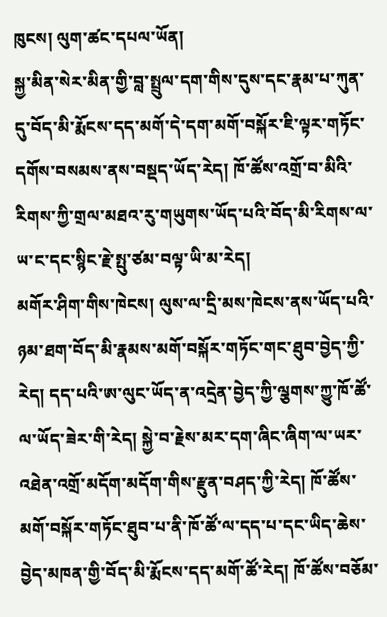ཁུངས། ལུག་ཚང་དཔལ་ཡོན།
སྐྱ་མིན་སེར་མིན་གྱི་བླ་སྤྲུལ་དག་གིས་དུས་དང་རྣམ་པ་ཀུན་དུ་བོད་མི་རྨོངས་དད་མགོ་དེ་དག་མགོ་བསྐོར་ཇི་ལྟར་གཏོང་དགོས་བསམས་ནས་བསྡད་ཡོད་རེད། ཁོ་ཚོས་འགྲོ་བ་མིའི་རིགས་ཀྱི་གྲལ་མཐའ་རུ་གཡུགས་ཡོད་པའི་བོད་མི་རིགས་ལ་ཡ་ང་དང་སྙིང་རྗེ་སྤུ་ཙམ་བལྟ་ཡི་མ་རེད།
མགོར་ཤིག་གིས་ཁེངས། ལུས་ལ་དྲི་མས་ཁེངས་ནས་ཡོད་པའི་ཉམ་ཐག་བོད་མི་རྣམས་མགོ་བསྐོར་གཏོང་གང་ཐུབ་བྱེད་ཀྱི་རེད། དད་པའི་ཨ་ལུང་ཡོད་ན་འདྲེན་བྱེད་ཀྱི་ལྕགས་ཀྱུ་ཁོ་ཚོ་ལ་ཡོད་ཟེར་གི་རེད། སྐྱེ་བ་རྗེས་མར་དག་ཞིང་ཞིག་ལ་ཡར་འཐེན་འགྲོ་མདོག་མདོག་གིས་རྫུན་བཤད་ཀྱི་རེད། ཁོ་ཚོས་མགོ་བསྐོར་གཏོང་ཐུབ་པ་ནི་ཁོ་ཚོ་ལ་དད་པ་དང་ཡིད་ཆེས་བྱེད་མཁན་གྱི་བོད་མི་རྨོངས་དད་མགོ་ཚོ་རེད། ཁོ་ཚོས་བཅོམ་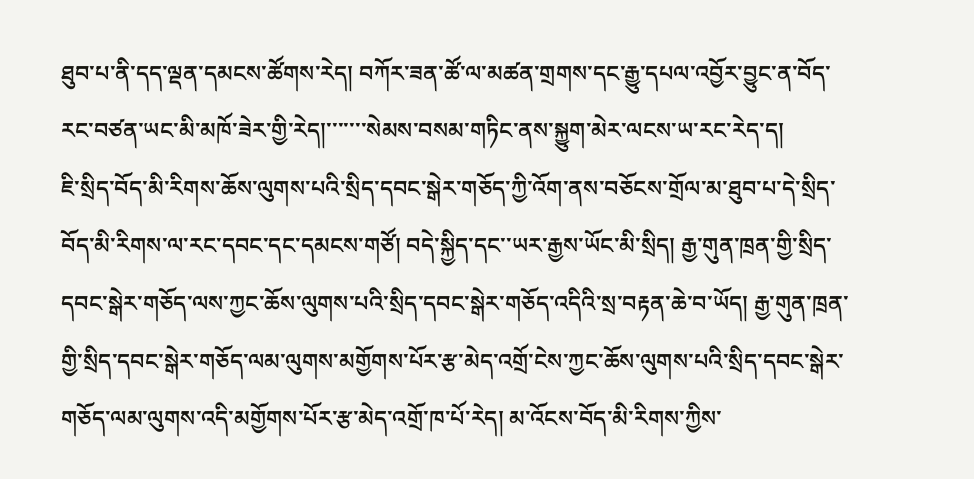ཐུབ་པ་ནི་དད་ལྡན་དམངས་ཚོགས་རེད། བཀོར་ཟན་ཚོ་ལ་མཚན་གྲགས་དང་རྒྱུ་དཔལ་འབྱོར་བྱུང་ན་བོད་རང་བཙན་ཡང་མི་མཁོ་ཟེར་གྱི་རེད།་་་་་་་སེམས་བསམ་གཏིང་ནས་སྐྱུག་མེར་ལངས་ཡ་རང་རེད་ད།
ཇི་སྲིད་བོད་མི་རིགས་ཆོས་ལུགས་པའི་སྲིད་དབང་སྒེར་གཅོད་ཀྱི་འོག་ནས་བཅོངས་གྲོལ་མ་ཐུབ་པ་དེ་སྲིད་བོད་མི་རིགས་ལ་རང་དབང་དང་དམངས་གཙོ། བདེ་སྐྱིད་དང་་ཡར་རྒྱས་ཡོང་མི་སྲིད། རྒྱ་གུན་ཁྲན་གྱི་སྲིད་དབང་སྒེར་གཅོད་ལས་ཀྱང་ཆོས་ལུགས་པའི་སྲིད་དབང་སྒེར་གཅོད་འདིའི་སྲ་བརྟན་ཆེ་བ་ཡོད། རྒྱ་གུན་ཁྲན་གྱི་སྲིད་དབང་སྒེར་གཅོད་ལམ་ལུགས་མགྱོགས་པོར་རྩ་མེད་འགྲོ་ངེས་ཀྱང་ཆོས་ལུགས་པའི་སྲིད་དབང་སྒེར་གཅོད་ལམ་ལུགས་འདི་མགྱོགས་པོར་རྩ་མེད་འགྲོ་ཁ་པོ་རེད། མ་འོངས་བོད་མི་རིགས་ཀྱིས་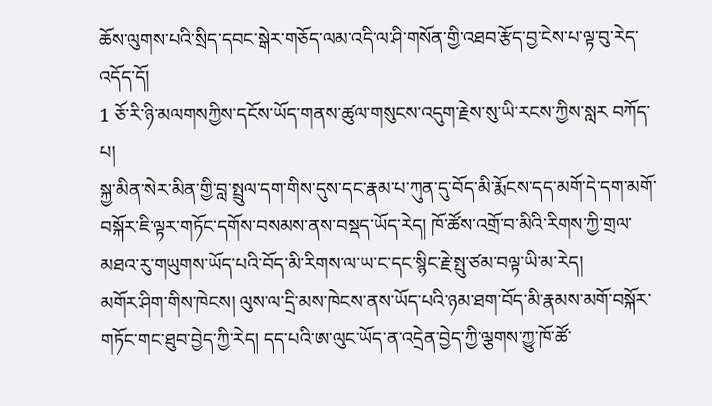ཆོས་ལུགས་པའི་སྲིད་དབང་སྒེར་གཅོད་ལམ་འདི་ལ་ཤི་གསོན་གྱི་འཐབ་རྩོད་བྱ་ངེས་པ་ལྟ་བུ་རེད་འདོད་དོ།
1 ཅོ་རི་ཉི་མལགསཀྱིས་དངོས་ཡོད་གནས་ཚུལ་གསུངས་འདུག་རྗེས་སུ་ཡི་རངས་ཀྱིས་སླར བཀོད་པ།
སྐྱ་མིན་སེར་མིན་གྱི་བླ་སྤྲུལ་དག་གིས་དུས་དང་རྣམ་པ་ཀུན་དུ་བོད་མི་རྨོངས་དད་མགོ་དེ་དག་མགོ་བསྐོར་ཇི་ལྟར་གཏོང་དགོས་བསམས་ནས་བསྡད་ཡོད་རེད། ཁོ་ཚོས་འགྲོ་བ་མིའི་རིགས་ཀྱི་གྲལ་མཐའ་རུ་གཡུགས་ཡོད་པའི་བོད་མི་རིགས་ལ་ཡ་ང་དང་སྙིང་རྗེ་སྤུ་ཙམ་བལྟ་ཡི་མ་རེད།
མགོར་ཤིག་གིས་ཁེངས། ལུས་ལ་དྲི་མས་ཁེངས་ནས་ཡོད་པའི་ཉམ་ཐག་བོད་མི་རྣམས་མགོ་བསྐོར་གཏོང་གང་ཐུབ་བྱེད་ཀྱི་རེད། དད་པའི་ཨ་ལུང་ཡོད་ན་འདྲེན་བྱེད་ཀྱི་ལྕགས་ཀྱུ་ཁོ་ཚོ་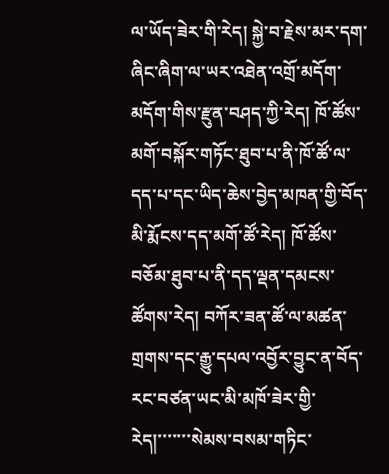ལ་ཡོད་ཟེར་གི་རེད། སྐྱེ་བ་རྗེས་མར་དག་ཞིང་ཞིག་ལ་ཡར་འཐེན་འགྲོ་མདོག་མདོག་གིས་རྫུན་བཤད་ཀྱི་རེད། ཁོ་ཚོས་མགོ་བསྐོར་གཏོང་ཐུབ་པ་ནི་ཁོ་ཚོ་ལ་དད་པ་དང་ཡིད་ཆེས་བྱེད་མཁན་གྱི་བོད་མི་རྨོངས་དད་མགོ་ཚོ་རེད། ཁོ་ཚོས་བཅོམ་ཐུབ་པ་ནི་དད་ལྡན་དམངས་ཚོགས་རེད། བཀོར་ཟན་ཚོ་ལ་མཚན་གྲགས་དང་རྒྱུ་དཔལ་འབྱོར་བྱུང་ན་བོད་རང་བཙན་ཡང་མི་མཁོ་ཟེར་གྱི་རེད།་་་་་་་སེམས་བསམ་གཏིང་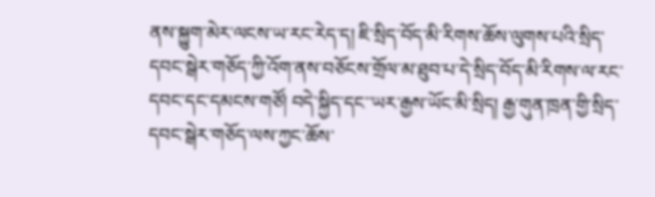ནས་སྐྱུག་མེར་ལངས་ཡ་རང་རེད་ད། ཇི་སྲིད་བོད་མི་རིགས་ཆོས་ལུགས་པའི་སྲིད་དབང་སྒེར་གཅོད་ཀྱི་འོག་ནས་བཅོངས་གྲོལ་མ་ཐུབ་པ་དེ་སྲིད་བོད་མི་རིགས་ལ་རང་དབང་དང་དམངས་གཙོ། བདེ་སྐྱིད་དང་་ཡར་རྒྱས་ཡོང་མི་སྲིད། རྒྱ་གུན་ཁྲན་གྱི་སྲིད་དབང་སྒེར་གཅོད་ལས་ཀྱང་ཆོས་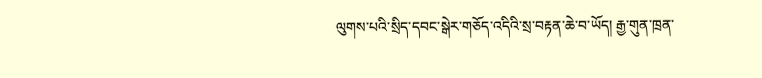ལུགས་པའི་སྲིད་དབང་སྒེར་གཅོད་འདིའི་སྲ་བརྟན་ཆེ་བ་ཡོད། རྒྱ་གུན་ཁྲན་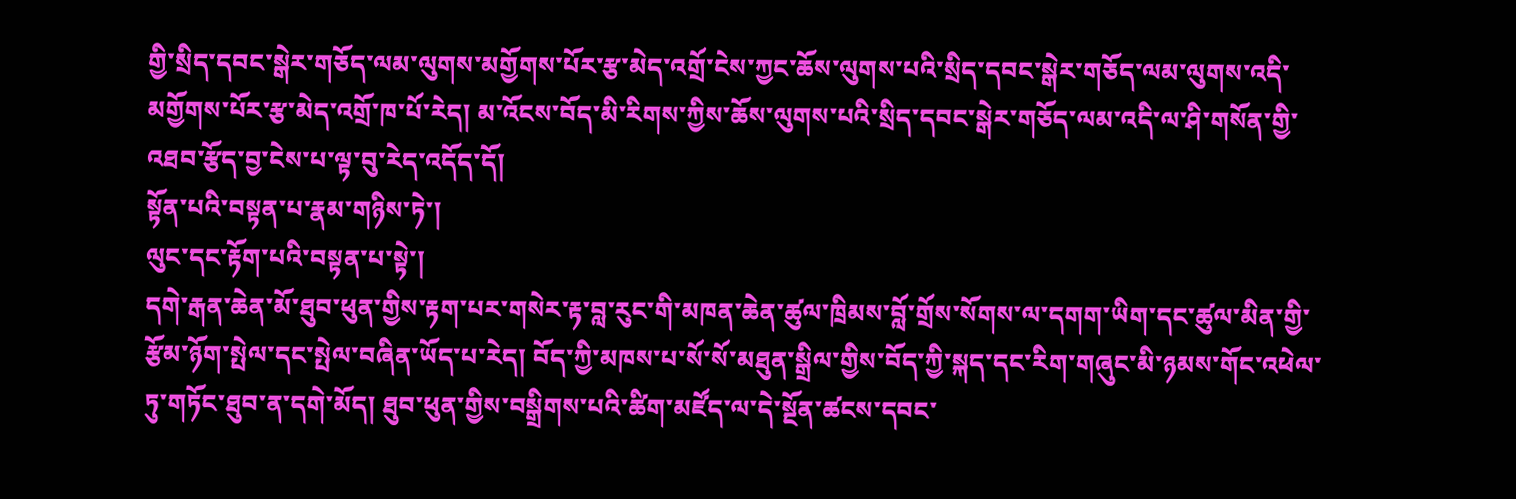གྱི་སྲིད་དབང་སྒེར་གཅོད་ལམ་ལུགས་མགྱོགས་པོར་རྩ་མེད་འགྲོ་ངེས་ཀྱང་ཆོས་ལུགས་པའི་སྲིད་དབང་སྒེར་གཅོད་ལམ་ལུགས་འདི་མགྱོགས་པོར་རྩ་མེད་འགྲོ་ཁ་པོ་རེད། མ་འོངས་བོད་མི་རིགས་ཀྱིས་ཆོས་ལུགས་པའི་སྲིད་དབང་སྒེར་གཅོད་ལམ་འདི་ལ་ཤི་གསོན་གྱི་འཐབ་རྩོད་བྱ་ངེས་པ་ལྟ་བུ་རེད་འདོད་དོ།
སྟོན་པའི་བསྟན་པ་རྣམ་གཉིས་ཏེ་།
ལུང་དང་རྟོག་པའི་བསྟན་པ་སྟེ་།
དགེ་རྒན་ཆེན་མོ་ཐུབ་ཕུན་གྱིས་རྟག་པར་གསེར་རྟ་བླ་རུང་གི་མཁན་ཆེན་ཚུལ་ཁྲིམས་བློ་གྲོས་སོགས་ལ་དགག་ཡིག་དང་ཚུལ་མིན་གྱི་རྩོམ་ཉོག་སྤེལ་དང་སྤེལ་བཞིན་ཡོད་པ་རེད། བོད་ཀྱི་མཁས་པ་སོ་སོ་མཐུན་སྒྲིལ་གྱིས་བོད་ཀྱི་སྐད་དང་རིག་གཞུང་མི་ཉམས་གོང་འཕེལ་ཏུ་གཏོང་ཐུབ་ན་དགེ་མོད། ཐུབ་ཕུན་གྱིས་བསྒྲིགས་པའི་ཚིག་མཛོད་ལ་དེ་སྔོན་ཚངས་དབང་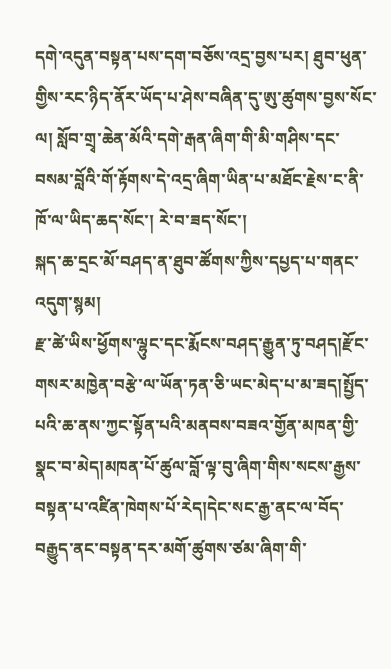དགེ་འདུན་བསྟན་པས་དག་བཅོས་འདྲ་བྱས་པར། ཐུབ་ཕུན་གྱིས་རང་ཉིད་ནོར་ཡོད་པ་ཤེས་བཞིན་དུ་ཨུ་ཚུགས་བྱས་སོང་ལ། སློབ་གྲྭ་ཆེན་མོའི་དགེ་རྒན་ཞིག་གི་མི་གཤིས་དང་བསམ་བློའི་གོ་རྟོགས་དེ་འདྲ་ཞིག་ཡིན་པ་མཐོང་རྗེས་ང་ནི་ཁོ་ལ་ཡིད་ཆད་སོང་། རེ་བ་ཟད་སོང་།
སྐད་ཆ་དྲང་མོ་བཤད་ན་ཐུབ་ཚོགས་ཀྱིས་དཔྱད་པ་གནང་འདུག་སྙམ།
རྫ་ཚེ་ཡིས་ཕྱོགས་ལྷུང་དང་རྨོངས་བཤད་རྒྱུན་ཏུ་བཤད།རྫོང་གསར་མཁྱེན་བརྩེ་ལ་ཡོན་ཏན་ཅི་ཡང་མེད་པ་མ་ཟད།སྤྱོད་པའི་ཆ་ནས་ཀྱང་སྟོན་པའི་མནབས་བཟའ་གྱོན་མཁན་གྱི་སྣང་བ་མེད།མཁན་པོ་ཚུལ་བློ་ལྟ་བུ་ཞིག་གིས་སངས་རྒྱས་བསྟན་པ་འཛིན་ཁེགས་པོ་རེད།དེང་སང་རྒྱ་ནང་ལ་བོད་བརྒྱུད་ནང་བསྟན་དར་མགོ་ཚུགས་ཙམ་ཞིག་གི་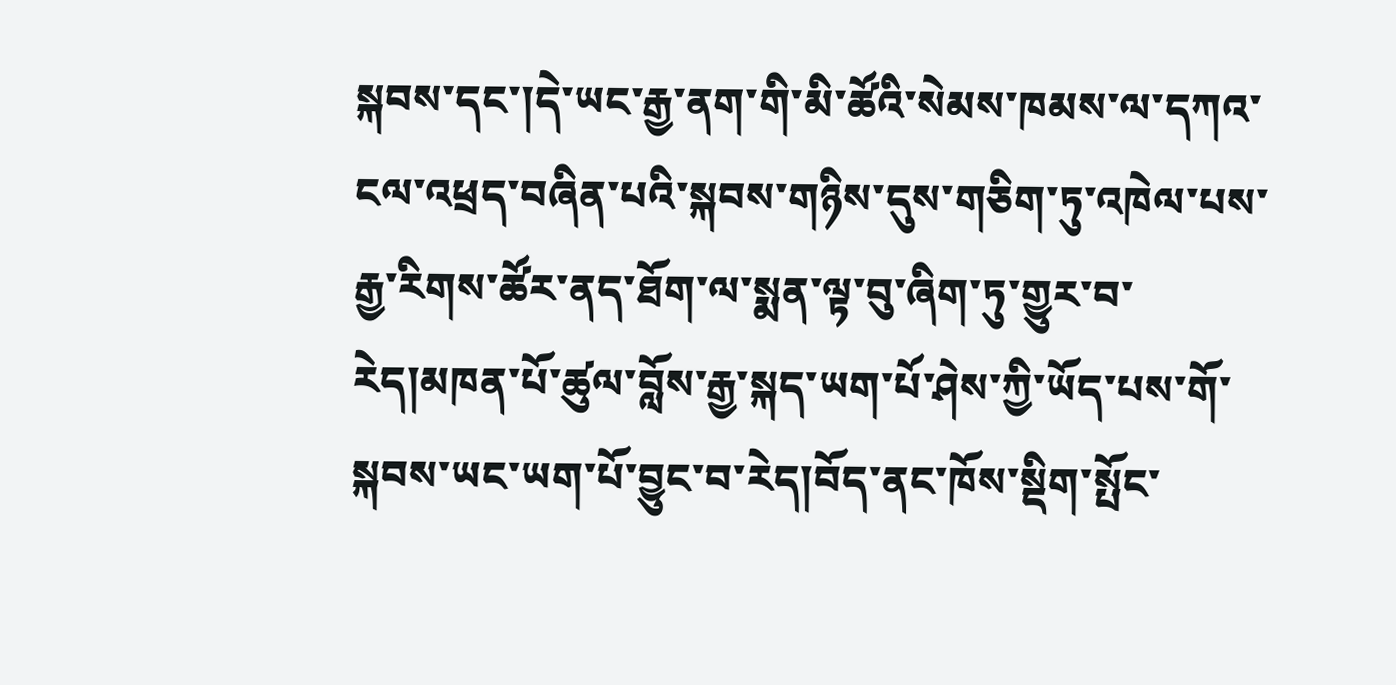སྐབས་དང་།དེ་ཡང་རྒྱ་ནག་གི་མི་ཚོའི་སེམས་ཁམས་ལ་དཀའ་ངལ་འཕྲད་བཞིན་པའི་སྐབས་གཉིས་དུས་གཅིག་ཏུ་འཁེལ་པས་རྒྱ་རིགས་ཚོར་ནད་ཐོག་ལ་སྨན་ལྟ་བུ་ཞིག་ཏུ་གྱུར་བ་རེད།མཁན་པོ་ཚུལ་བློས་རྒྱ་སྐད་ཡག་པོ་ཤེས་ཀྱི་ཡོད་པས་གོ་སྐབས་ཡང་ཡག་པོ་བྱུང་བ་རེད།བོད་ནང་ཁོས་སྡིག་སྤོང་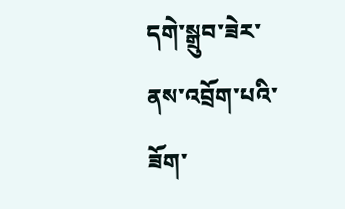དགེ་སྒྲུབ་ཟེར་ནས་འབྲོག་པའི་ཟོག་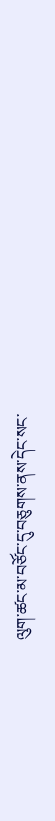ལུག་ཚང་མ་བཙོང་དུ་བཅུགས་ནས་དེང་སང་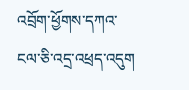འབྲོག་ཕྱོགས་དཀའ་ངལ་ཅི་འདྲ་འཕྲད་འདུག